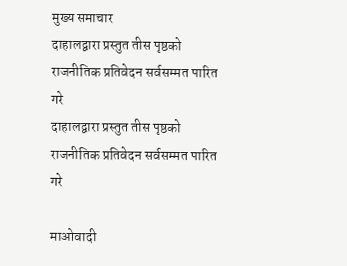मुख्य समाचार
दाहालद्वारा प्रस्तुत तीस पृष्ठको राजनीतिक प्रतिवेदन सर्वसम्मत पारित गरे
दाहालद्वारा प्रस्तुत तीस पृष्ठको राजनीतिक प्रतिवेदन सर्वसम्मत पारित गरे

माओवादी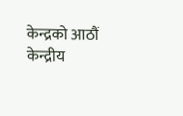केन्द्रको आठौं केन्द्रीय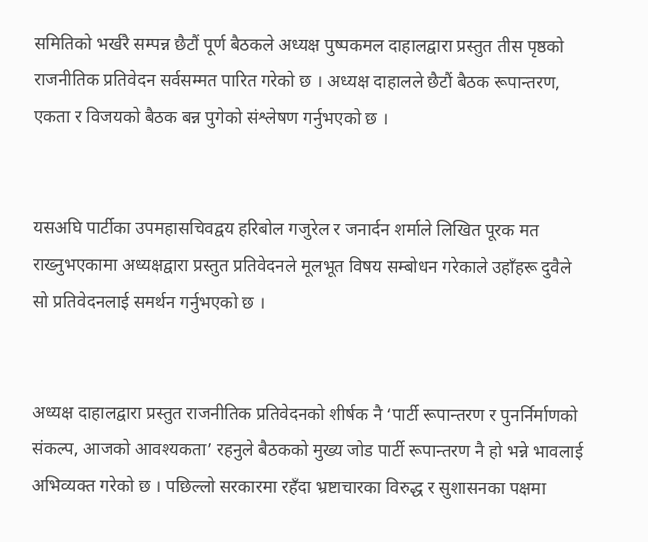समितिको भर्खरै सम्पन्न छैटौं पूर्ण बैठकले अध्यक्ष पुष्पकमल दाहालद्वारा प्रस्तुत तीस पृष्ठको राजनीतिक प्रतिवेदन सर्वसम्मत पारित गरेको छ । अध्यक्ष दाहालले छैटौं बैठक रूपान्तरण, एकता र विजयको बैठक बन्न पुगेको संश्लेषण गर्नुभएको छ ।


यसअघि पार्टीका उपमहासचिवद्वय हरिबोल गजुरेल र जनार्दन शर्माले लिखित पूरक मत राख्नुभएकामा अध्यक्षद्वारा प्रस्तुत प्रतिवेदनले मूलभूत विषय सम्बोधन गरेकाले उहाँहरू दुवैले सो प्रतिवेदनलाई समर्थन गर्नुभएको छ ।


अध्यक्ष दाहालद्वारा प्रस्तुत राजनीतिक प्रतिवेदनको शीर्षक नै ‘पार्टी रूपान्तरण र पुनर्निर्माणको संकल्प, आजको आवश्यकता’ रहनुले बैठकको मुख्य जोड पार्टी रूपान्तरण नै हो भन्ने भावलाई अभिव्यक्त गरेको छ । पछिल्लो सरकारमा रहँदा भ्रष्टाचारका विरुद्ध र सुशासनका पक्षमा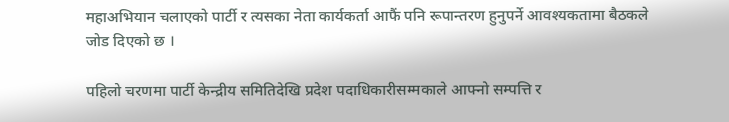महाअभियान चलाएको पार्टी र त्यसका नेता कार्यकर्ता आफैं पनि रूपान्तरण हुनुपर्ने आवश्यकतामा बैठकले जोड दिएको छ ।

पहिलो चरणमा पार्टी केन्द्रीय समितिदेखि प्रदेश पदाधिकारीसम्मकाले आफ्नो सम्पत्ति र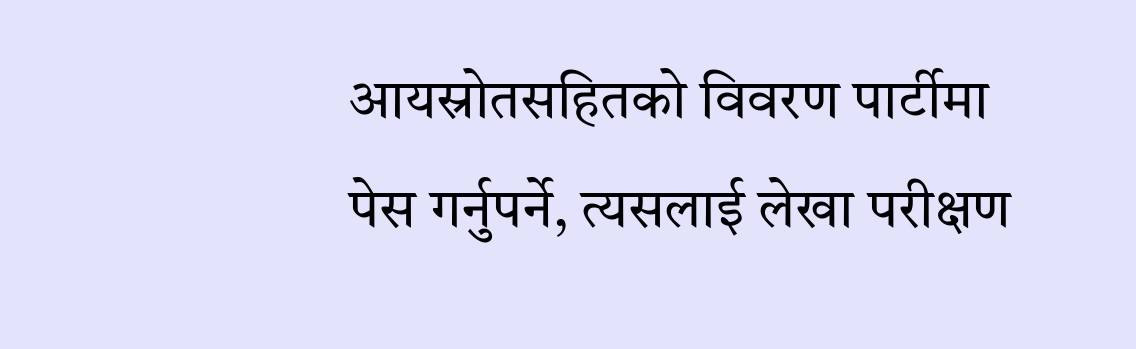आयस्रोतसहितको विवरण पार्टीमा पेस गर्नुपर्ने, त्यसलाई लेखा परीक्षण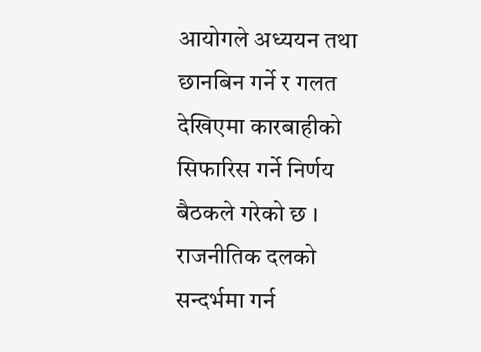आयोगले अध्ययन तथा छानबिन गर्ने र गलत देखिएमा कारबाहीको सिफारिस गर्ने निर्णय बैठकले गरेको छ । राजनीतिक दलको सन्दर्भमा गर्न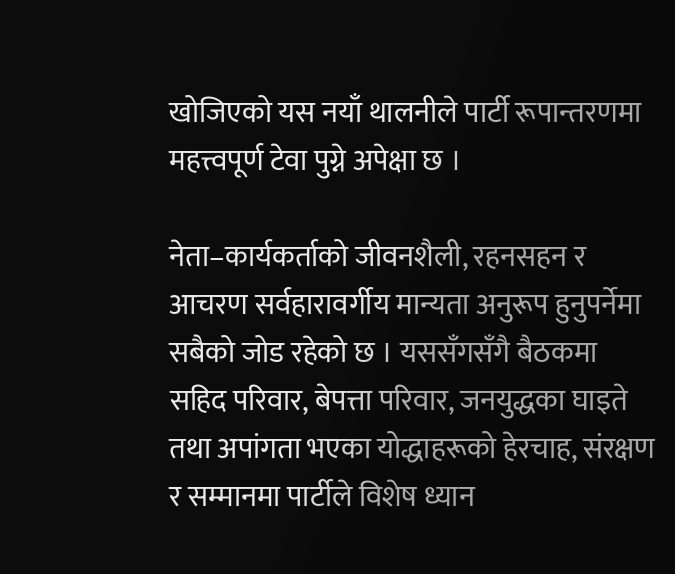खोजिएको यस नयाँ थालनीले पार्टी रूपान्तरणमा महत्त्वपूर्ण टेवा पुग्ने अपेक्षा छ ।

नेता–कार्यकर्ताको जीवनशैली, रहनसहन र आचरण सर्वहारावर्गीय मान्यता अनुरूप हुनुपर्नेमा सबैको जोड रहेको छ । यससँगसँगै बैठकमा सहिद परिवार, बेपत्ता परिवार, जनयुद्धका घाइते तथा अपांगता भएका योद्धाहरूको हेरचाह, संरक्षण र सम्मानमा पार्टीले विशेष ध्यान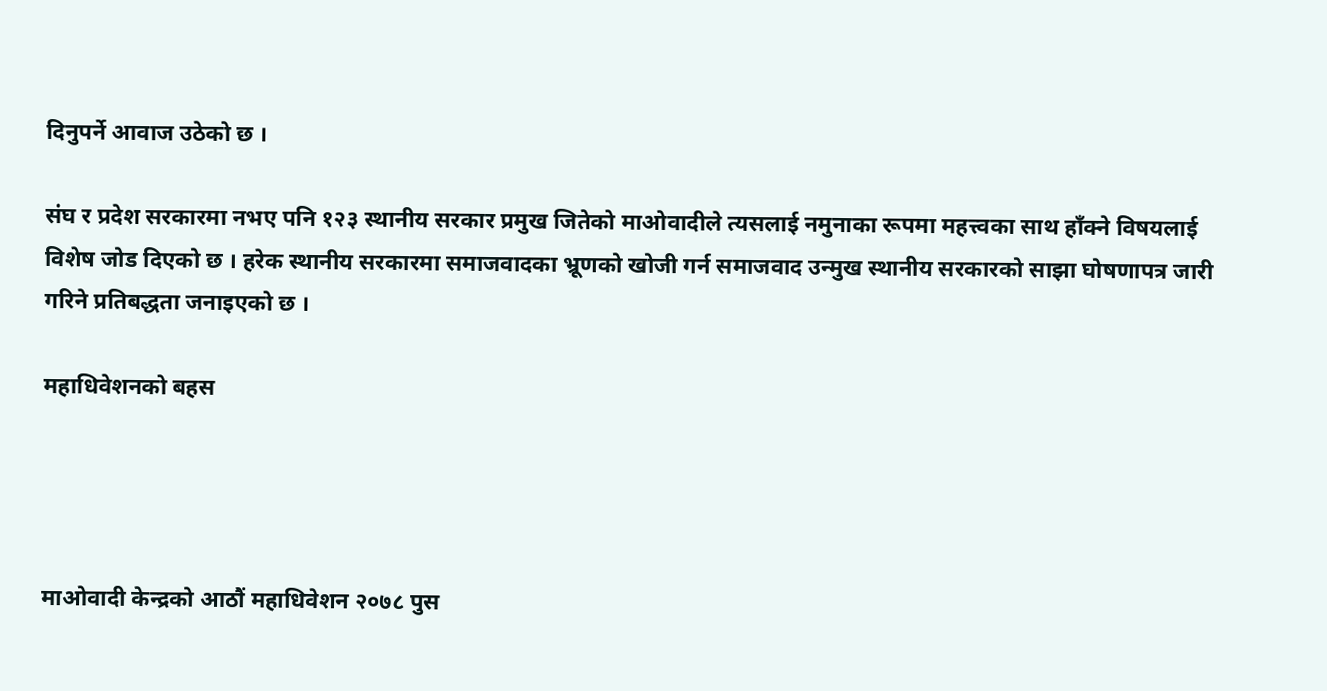दिनुपर्ने आवाज उठेको छ ।

संघ र प्रदेश सरकारमा नभए पनि १२३ स्थानीय सरकार प्रमुख जितेको माओवादीले त्यसलाई नमुनाका रूपमा महत्त्वका साथ हाँक्ने विषयलाई विशेष जोड दिएको छ । हरेक स्थानीय सरकारमा समाजवादका भ्रूणको खोजी गर्न समाजवाद उन्मुख स्थानीय सरकारको साझा घोषणापत्र जारी गरिने प्रतिबद्धता जनाइएको छ ।

महाधिवेशनको बहस




माओवादी केन्द्रको आठौं महाधिवेशन २०७८ पुस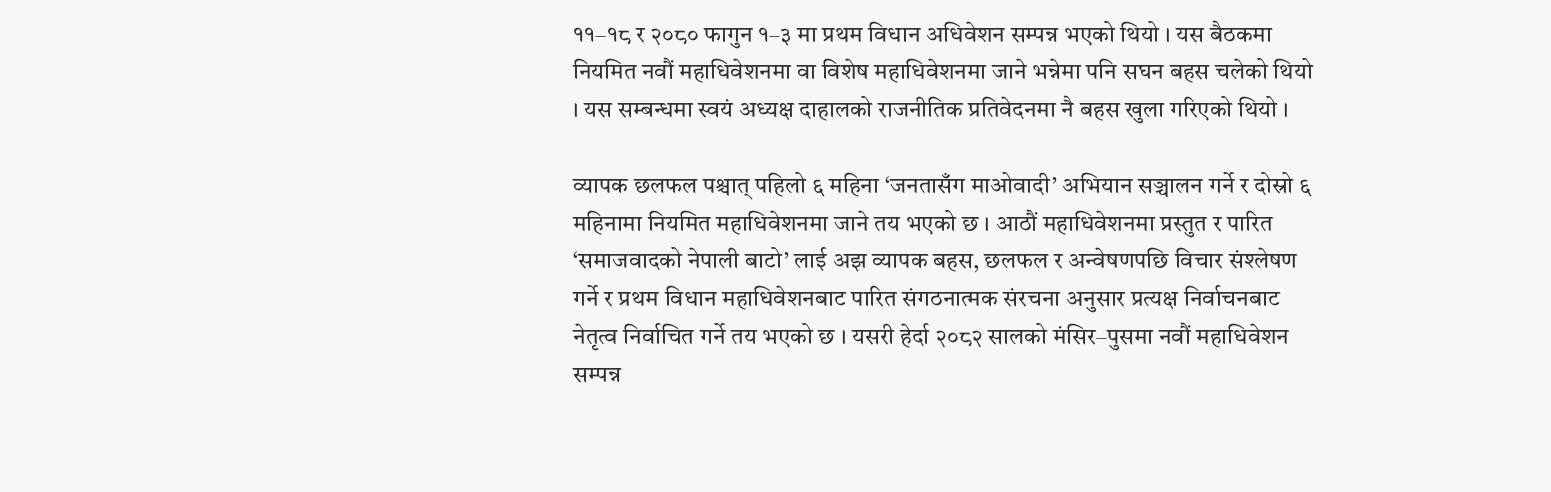११–१८ र २०८० फागुन १–३ मा प्रथम विधान अधिवेशन सम्पन्न भएको थियो । यस बैठकमा नियमित नवौं महाधिवेशनमा वा विशेष महाधिवेशनमा जाने भन्नेमा पनि सघन बहस चलेको थियो । यस सम्बन्धमा स्वयं अध्यक्ष दाहालको राजनीतिक प्रतिवेदनमा नै बहस खुला गरिएको थियो ।

व्यापक छलफल पश्चात् पहिलो ६ महिना ‘जनतासँग माओवादी’ अभियान सञ्चालन गर्ने र दोस्रो ६ महिनामा नियमित महाधिवेशनमा जाने तय भएको छ । आठौं महाधिवेशनमा प्रस्तुत र पारित ‘समाजवादको नेपाली बाटो’ लाई अझ व्यापक बहस, छलफल र अन्वेषणपछि विचार संश्लेषण गर्ने र प्रथम विधान महाधिवेशनबाट पारित संगठनात्मक संरचना अनुसार प्रत्यक्ष निर्वाचनबाट नेतृत्व निर्वाचित गर्ने तय भएको छ । यसरी हेर्दा २०८२ सालको मंसिर–पुसमा नवौं महाधिवेशन सम्पन्न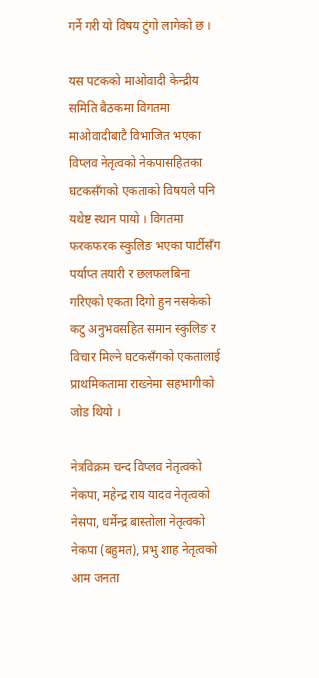गर्ने गरी यो विषय टुंगो लागेको छ ।

यस पटकको माओवादी केन्द्रीय समिति बैठकमा विगतमा माओवादीबाटै विभाजित भएका विप्लव नेतृत्वको नेकपासहितका घटकसँगको एकताको विषयले पनि यथेष्ट स्थान पायो । विगतमा फरकफरक स्कुलिङ भएका पार्टीसँग पर्याप्त तयारी र छलफलबिना गरिएको एकता दिगो हुन नसकेको कटु अनुभवसहित समान स्कुलिङ र विचार मिल्ने घटकसँगको एकतालाई प्राथमिकतामा राख्नेमा सहभागीको जोड थियो ।

नेत्रविक्रम चन्द विप्लव नेतृत्वको नेकपा, महेन्द्र राय यादव नेतृत्वको नेसपा, धर्मेन्द्र बास्तोला नेतृत्वको नेकपा (बहुमत), प्रभु शाह नेतृत्वको आम जनता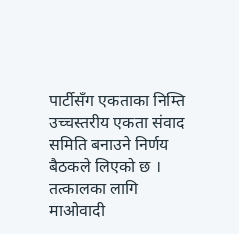पार्टीसँग एकताका निम्ति उच्चस्तरीय एकता संवाद समिति बनाउने निर्णय बैठकले लिएको छ । तत्कालका लागि माओवादी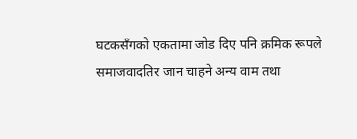घटकसँगको एकतामा जोड दिए पनि क्रमिक रूपले समाजवादतिर जान चाहने अन्य वाम तथा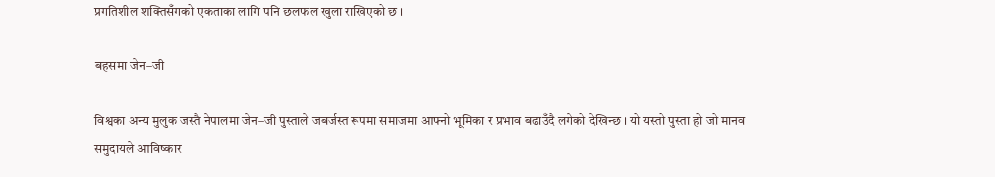प्रगतिशील शक्तिसँगको एकताका लागि पनि छलफल खुला राखिएको छ ।

बहसमा जेन–जी

विश्वका अन्य मुलुक जस्तै नेपालमा जेन–जी पुस्ताले जबर्जस्त रूपमा समाजमा आफ्नो भूमिका र प्रभाव बढाउँदै लगेको देखिन्छ । यो यस्तो पुस्ता हो जो मानव समुदायले आविष्कार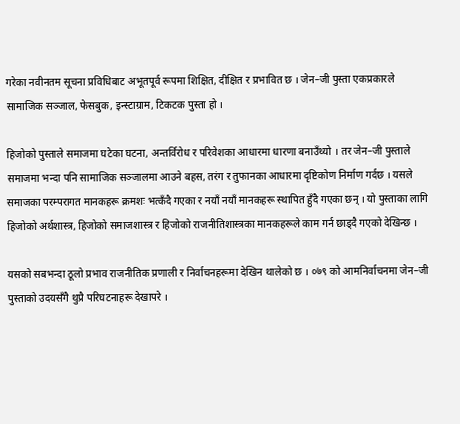गरेका नवीनतम सूचना प्रविधिबाट अभूतपूर्व रूपमा शिक्षित, दीक्षित र प्रभावित छ । जेन–जी पुस्ता एकप्रकारले सामाजिक सञ्जाल, फेसबुक, इन्स्टाग्राम, टिकटक पुस्ता हो ।

हिजोको पुस्ताले समाजमा घटेका घटना, अन्तर्विरोध र परिवेशका आधारमा धारणा बनाउँथ्यो । तर जेन–जी पुस्ताले समाजमा भन्दा पनि सामाजिक सञ्जालमा आउने बहस, तरंग र तुफानका आधारमा दृष्टिकोण निर्माण गर्दछ । यसले समाजका परम्परागत मानकहरू क्रमशः भत्कँदै गएका र नयाँ नयाँ मानकहरू स्थापित हुँदै गएका छन् । यो पुस्ताका लागि हिजोको अर्थशास्त्र, हिजोको समाजशास्त्र र हिजोको राजनीतिशास्त्रका मानकहरूले काम गर्न छाड्दै गएको देखिन्छ ।

यसको सबभन्दा ठूलो प्रभाव राजनीतिक प्रणाली र निर्वाचनहरूमा देखिन थालेको छ । ०७९ को आमनिर्वाचनमा जेन–जी पुस्ताको उदयसँगै थुप्रै परिघटनाहरू देखापरे ।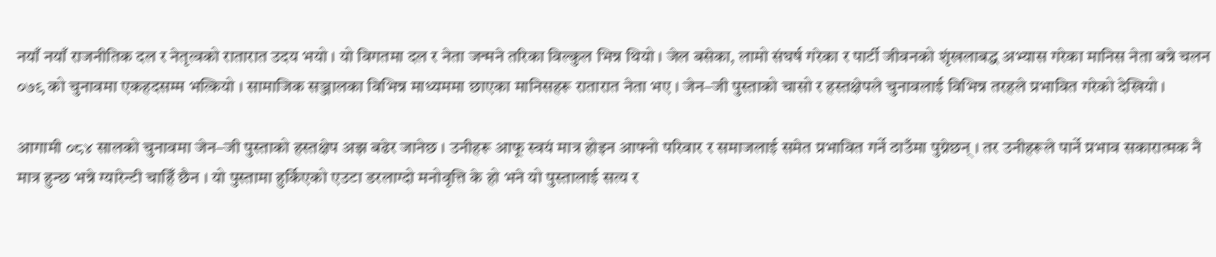नयाँ नयाँ राजनीतिक दल र नेतृत्वको रातारात उदय भयो । यो विगतमा दल र नेता जन्मने तरिका विल्कुल भिन्न थियो । जेल बसेका, लामो संघर्ष गरेका र पार्टी जीवनको शृंखलाबद्ध अभ्यास गरेका मानिस नेता बन्ने चलन ०७९ को चुनावमा एकहदसम्म भत्कियो । सामाजिक सञ्जालका विभिन्न माध्यममा छाएका मानिसहरू रातारात नेता भए । जेन–जी पुस्ताको चासो र हस्तक्षेपले चुनावलाई विभिन्न तरहले प्रभावित गरेको देखियो ।

आगामी ०८४ सालको चुनावमा जेन–जी पुस्ताको हस्तक्षेप अझ बढेर जानेछ । उनीहरू आफू स्वयं मात्र होइन आफ्नो परिवार र समाजलाई समेत प्रभावित गर्ने ठाउँमा पुग्नेछन् । तर उनीहरूले पार्ने प्रभाव सकारात्मक नै मात्र हुन्छ भन्ने ग्यारेन्टी चाहिँ छैन । यो पुस्तामा हुर्किएको एउटा डरलाग्दो मनोवृत्ति के हो भने यो पुस्तालाई सत्य र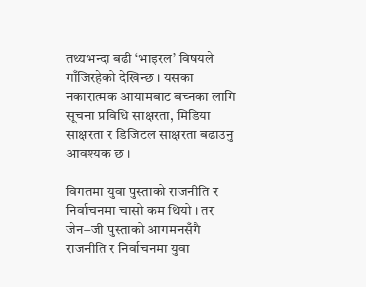तथ्यभन्दा बढी ‘भाइरल’ विषयले गाँजिरहेको देखिन्छ । यसका नकारात्मक आयामबाट बच्नका लागि सूचना प्रविधि साक्षरता, मिडिया साक्षरता र डिजिटल साक्षरता बढाउनु आवश्यक छ ।

विगतमा युवा पुस्ताको राजनीति र निर्वाचनमा चासो कम थियो । तर जेन–जी पुस्ताको आगमनसँगै राजनीति र निर्वाचनमा युवा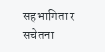सहभागिता र सचेतना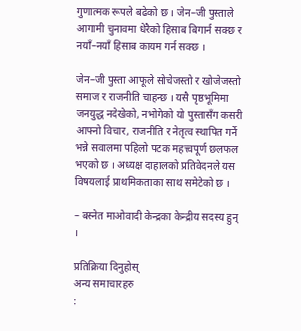गुणात्मक रूपले बढेको छ । जेन–जी पुस्ताले आगामी चुनावमा धेरैको हिसाब बिगार्न सक्छ र नयाँ–नयाँ हिसाब कायम गर्न सक्छ ।

जेन–जी पुस्ता आफूले सोचेजस्तो र खोजेजस्तो समाज र राजनीति चाहन्छ । यसै पृष्ठभूमिमा जनयुद्ध नदेखेको, नभोगेको यो पुस्तासँग कसरी आफ्नो विचार, राजनीति र नेतृत्व स्थापित गर्ने भन्ने सवालमा पहिलो पटक महत्त्वपूर्ण छलफल भएको छ । अध्यक्ष दाहालको प्रतिवेदनले यस विषयलाई प्राथमिकताका साथ समेटेको छ ।

– बस्नेत माओवादी केन्द्रका केन्द्रीय सदस्य हुन् ।

प्रतिक्रिया दिनुहोस्
अन्य समाचारहरु
: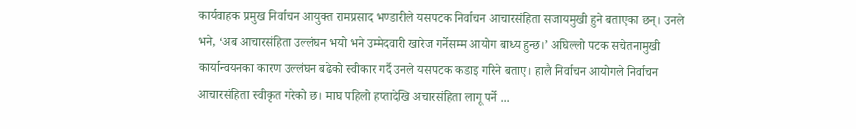कार्यवाहक प्रमुख निर्वाचन आयुक्त रामप्रसाद भण्डारीले यसपटक निर्वाचन आचारसंहिता सजायमुखी हुने बताएका छन्। उनले भने, ‘अब आचारसंहिता उल्लंघन भयो भने उम्मेदवारी खारेज गर्नेसम्म आयोग बाध्य हुन्छ।’ अघिल्लो पटक सचेतनामुखी कार्यान्वयनका कारण उल्लंघन बढेको स्वीकार गर्दै उनले यसपटक कडाइ गरिने बताए। हालै निर्वाचन आयोगले निर्वाचन आचारसंहिता स्वीकृत गरेको छ। माघ पहिलो हप्तादेखि अचारसंहिता लागू पर्ने ...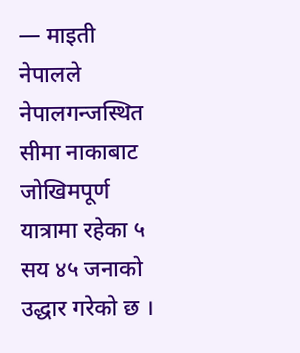— माइती नेपालले नेपालगन्जस्थित सीमा नाकाबाट जोखिमपूर्ण यात्रामा रहेका ५ सय ४५ जनाको उद्धार गरेको छ ।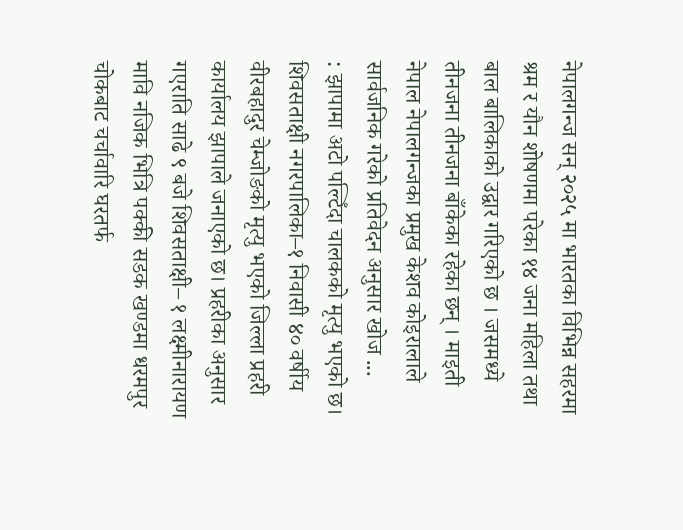नेपालगन्ज सन् २०२५ मा भारतका विभिन्न सहरमा श्रम र यौन शोषणमा परेका १४ जना महिला तथा बाल बालिकाको उद्वार गरिएको छ । जसमध्ये तीनजना तीनजना बाँकेका रहेका छन् । माइती नेपाल नेपालगन्जका प्रमुख केशव कोइरालाले सार्वजनिक गरेको प्रतिवेदन अनुसार खोज ...
: झापामा अटो पल्टिँदा चालकको मृत्यु भएको छ। शिवसताक्षी नगरपालिका–१ निवासी ४० वर्षीय वीरबहादुर चेम्जोङको मृत्यु भएको जिल्ला प्रहरी कार्यालय झापाले जनाएको छ। प्रहरीका अनुसार गएराति साढे ९ बजे शिवसताक्षी– १ लक्ष्मीनारायण मावि नजिक भित्रि पक्की सडक खण्डमा धरमपुर चोकबाट चर्चावारि घरतर्फ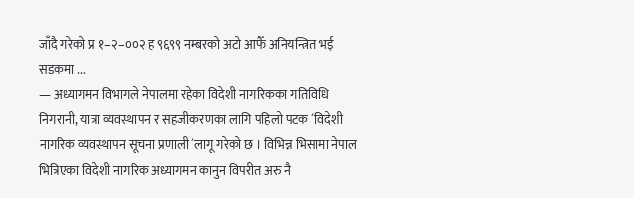जाँदै गरेको प्र १–२–००२ ह ९६९९ नम्बरको अटो आफैँ अनियन्त्रित भई सडकमा ...
— अध्यागमन विभागले नेपालमा रहेका विदेशी नागरिकका गतिविधि निगरानी, यात्रा व्यवस्थापन र सहजीकरणका लागि पहिलो पटक ´विदेशी नागरिक व्यवस्थापन सूचना प्रणाली´लागू गरेको छ । विभिन्न भिसामा नेपाल भित्रिएका विदेशी नागरिक अध्यागमन कानुन विपरीत अरु नै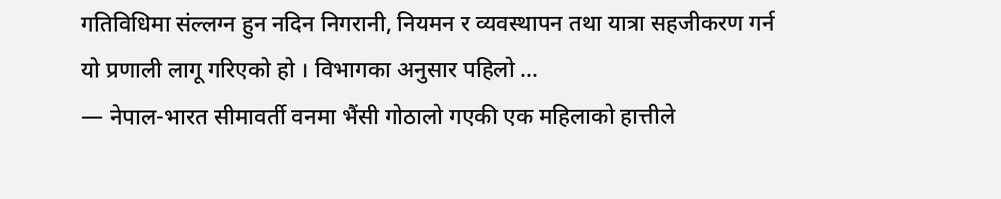गतिविधिमा संल्लग्न हुन नदिन निगरानी, नियमन र व्यवस्थापन तथा यात्रा सहजीकरण गर्न यो प्रणाली लागू गरिएको हो । विभागका अनुसार पहिलो ...
— नेपाल-भारत सीमावर्ती वनमा भैंसी गोठालो गएकी एक महिलाको हात्तीले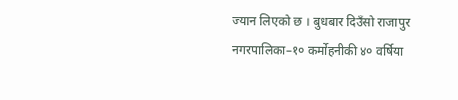ज्यान लिएको छ । बुधबार दिउँसो राजापुर नगरपालिका–१० कर्मोहनीकी ४० वर्षिया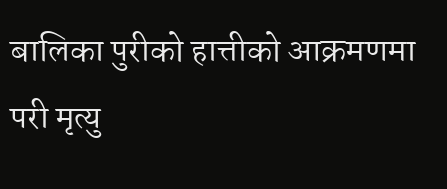बालिका पुरीको हात्तीको आक्रमणमा परी मृत्यु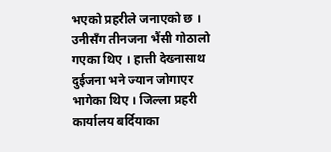भएको प्रहरीले जनाएको छ । उनीसँग तीनजना भैंसी गोठालो गएका थिए । हात्ती देख्नासाथ दुईजना भने ज्यान जोगाएर भागेका थिए । जिल्ला प्रहरी कार्यालय बर्दियाका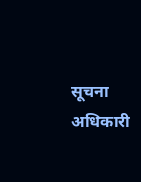सूचना अधिकारी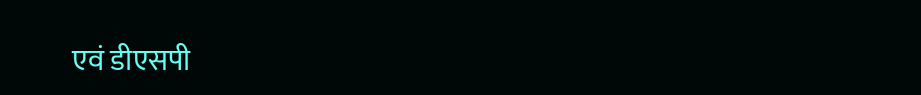एवं डीएसपी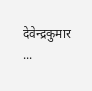देवेन्द्रकुमार ...